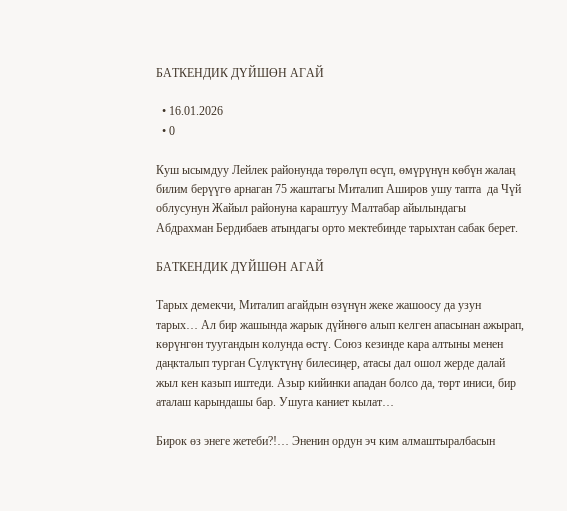БАТКЕНДИК ДҮЙШӨН АГАЙ

  • 16.01.2026
  • 0

Куш ысымдуу Лейлек районунда төрөлүп өсүп, өмүрүнүн көбүн жалаң билим берүүгө арнаган 75 жаштагы Миталип Аширов ушу тапта  да Чүй облусунун Жайыл районуна караштуу Малтабар айылындагы Абдрахман Бердибаев атындагы орто мектебинде тарыхтан сабак берет.

БАТКЕНДИК ДҮЙШӨН АГАЙ

Тарых демекчи, Миталип агайдын өзүнүн жеке жашоосу да узун тарых… Ал бир жашында жарык дүйнөгө алып келген апасынан ажырап, көрүнгөн туугандын колунда өстү. Союз кезинде кара алтыны менен даңкталып турган Сүлүктүнү билесиңер, атасы дал ошол жерде далай жыл кен казып иштеди. Азыр кийинки ападан болсо да, төрт иниси, бир аталаш карындашы бар. Ушуга каниет кылат…

Бирок өз энеге жетеби?!… Эненин ордун эч ким алмаштыралбасын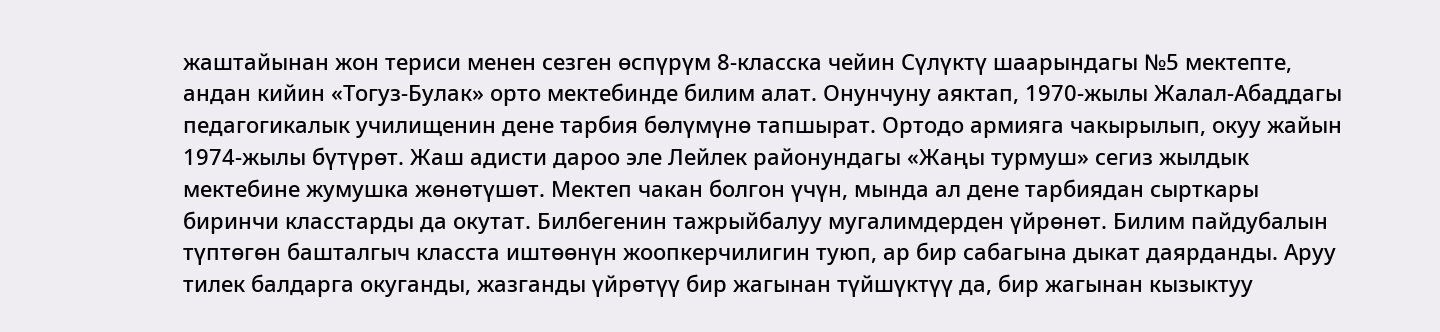жаштайынан жон териси менен сезген өспүрүм 8-класска чейин Сүлүктү шаарындагы №5 мектепте, андан кийин «Тогуз-Булак» орто мектебинде билим алат. Онунчуну аяктап, 1970-жылы Жалал-Абаддагы педагогикалык училищенин дене тарбия бөлүмүнө тапшырат. Ортодо армияга чакырылып, окуу жайын 1974-жылы бүтүрөт. Жаш адисти дароо эле Лейлек районундагы «Жаңы турмуш» сегиз жылдык мектебине жумушка жөнөтүшөт. Мектеп чакан болгон үчүн, мында ал дене тарбиядан сырткары биринчи класстарды да окутат. Билбегенин тажрыйбалуу мугалимдерден үйрөнөт. Билим пайдубалын түптөгөн башталгыч класста иштөөнүн жоопкерчилигин туюп, ар бир сабагына дыкат даярданды. Аруу тилек балдарга окуганды, жазганды үйрөтүү бир жагынан түйшүктүү да, бир жагынан кызыктуу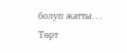болуп жатты… Төрт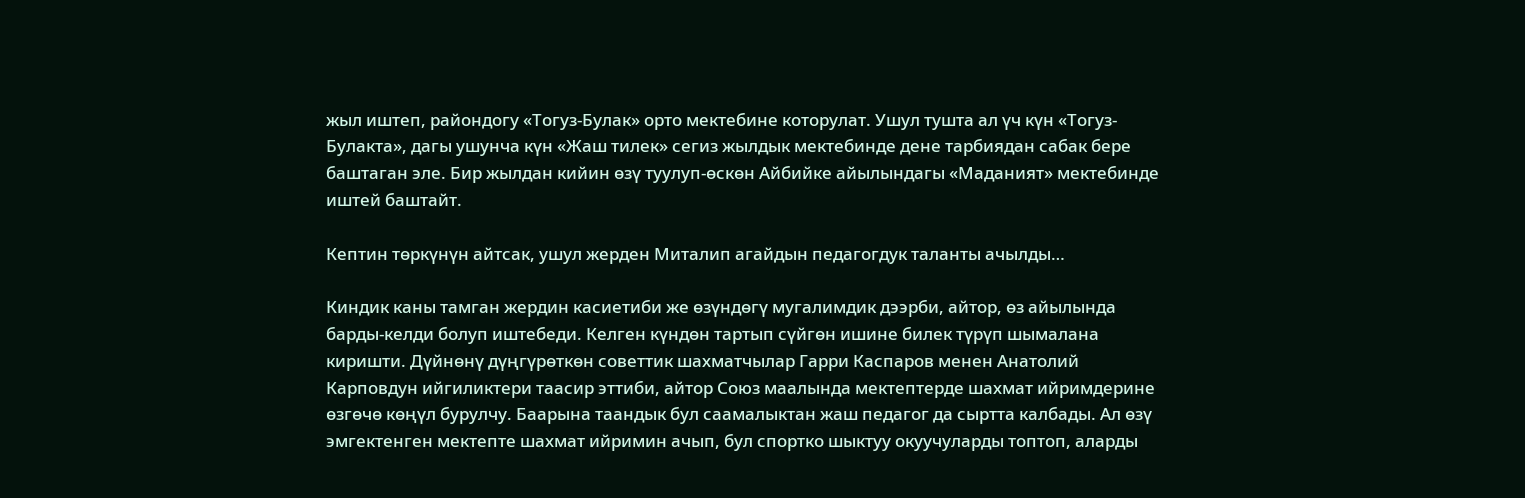жыл иштеп, райондогу «Тогуз-Булак» орто мектебине которулат. Ушул тушта ал үч күн «Тогуз-Булакта», дагы ушунча күн «Жаш тилек» сегиз жылдык мектебинде дене тарбиядан сабак бере баштаган эле. Бир жылдан кийин өзү туулуп-өскөн Айбийке айылындагы «Маданият» мектебинде иштей баштайт.

Кептин төркүнүн айтсак, ушул жерден Миталип агайдын педагогдук таланты ачылды…

Киндик каны тамган жердин касиетиби же өзүндөгү мугалимдик дээрби, айтор, өз айылында барды-келди болуп иштебеди. Келген күндөн тартып сүйгөн ишине билек түрүп шымалана киришти. Дүйнөнү дүңгүрөткөн советтик шахматчылар Гарри Каспаров менен Анатолий Карповдун ийгиликтери таасир эттиби, айтор Союз маалында мектептерде шахмат ийримдерине өзгөчө көңүл бурулчу. Баарына таандык бул саамалыктан жаш педагог да сыртта калбады. Ал өзү эмгектенген мектепте шахмат ийримин ачып, бул спортко шыктуу окуучуларды топтоп, аларды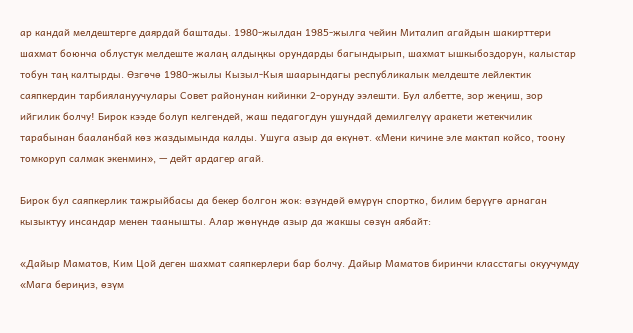ар кандай мелдештерге даярдай баштады. 1980-жылдан 1985-жылга чейин Миталип агайдын шакирттери шахмат боюнча облустук мелдеште жалаң алдыңкы орундарды багындырып, шахмат ышкыбоздорун, калыстар тобун таң калтырды. Өзгөчө 1980-жылы Кызыл-Кыя шаарындагы республикалык мелдеште лейлектик саяпкердин тарбиялануучулары Совет районунан кийинки 2-орунду ээлешти. Бул албетте, зор жеңиш, зор ийгилик болчу! Бирок кээде болуп келгендей, жаш педагогдун ушундай демилгелүү аракети жетекчилик тарабынан бааланбай көз жаздымында калды. Ушуга азыр да өкүнөт. «Мени кичине эле мактап койсо, тоону томкоруп салмак экенмин», — дейт ардагер агай.

Бирок бул саяпкерлик тажрыйбасы да бекер болгон жок: өзүндөй өмүрүн спортко, билим берүүгө арнаган кызыктуу инсандар менен таанышты. Алар жөнүндө азыр да жакшы сөзүн аябайт:

«Дайыр Маматов, Ким Цой деген шахмат саяпкерлери бар болчу. Дайыр Маматов биринчи класстагы окуучумду «Мага бериңиз, өзүм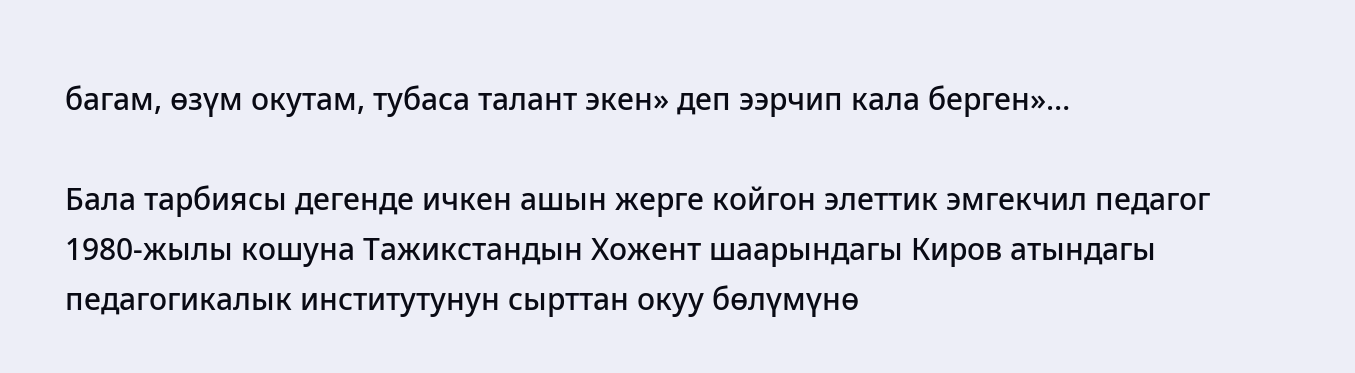багам, өзүм окутам, тубаса талант экен» деп ээрчип кала берген»…

Бала тарбиясы дегенде ичкен ашын жерге койгон элеттик эмгекчил педагог 1980-жылы кошуна Тажикстандын Хожент шаарындагы Киров атындагы педагогикалык институтунун сырттан окуу бөлүмүнө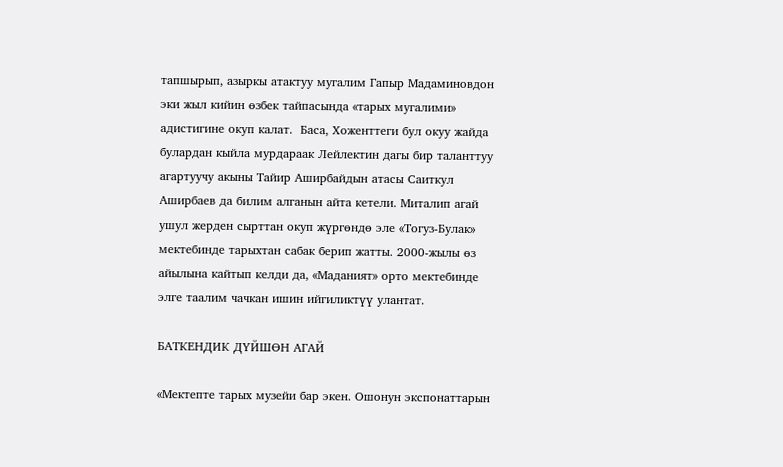тапшырып, азыркы атактуу мугалим Гапыр Мадаминовдон эки жыл кийин өзбек тайпасында «тарых мугалими» адистигине окуп калат.  Баса, Хоженттеги бул окуу жайда булардан кыйла мурдараак Лейлектин дагы бир таланттуу агартуучу акыны Тайир Аширбайдын атасы Саиткул Аширбаев да билим алганын айта кетели. Миталип агай ушул жерден сырттан окуп жүргөндө эле «Тогуз-Булак» мектебинде тарыхтан сабак берип жатты. 2000-жылы өз айылына кайтып келди да, «Маданият» орто мектебинде элге таалим чачкан ишин ийгиликтүү улантат.

БАТКЕНДИК ДҮЙШӨН АГАЙ

«Мектепте тарых музейи бар экен. Ошонун экспонаттарын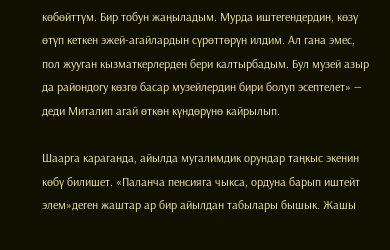көбөйттүм. Бир тобун жаңыладым. Мурда иштегендердин, көзү өтүп кеткен эжей-агайлардын сүрөттөрүн илдим. Ал гана эмес, пол жууган кызматкерлерден бери калтырбадым. Бул музей азыр да райондогу көзгө басар музейлердин бири болуп эсептелет» — деди Миталип агай өткөн күндөрүнө кайрылып.

Шаарга караганда, айылда мугалимдик орундар таңкыс экенин көбү билишет. «Паланча пенсияга чыкса, ордуна барып иштейт элем»деген жаштар ар бир айылдан табылары бышык. Жашы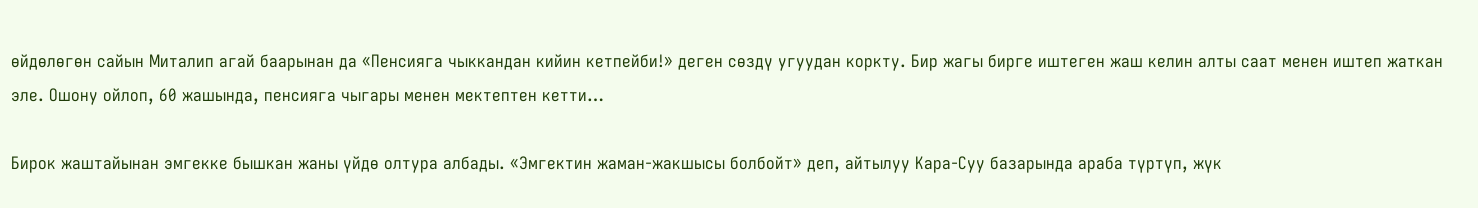өйдөлөгөн сайын Миталип агай баарынан да «Пенсияга чыккандан кийин кетпейби!» деген сөздү угуудан коркту. Бир жагы бирге иштеген жаш келин алты саат менен иштеп жаткан эле. Ошону ойлоп, 60 жашында, пенсияга чыгары менен мектептен кетти…

Бирок жаштайынан эмгекке бышкан жаны үйдө олтура албады. «Эмгектин жаман-жакшысы болбойт» деп, айтылуу Кара-Суу базарында араба түртүп, жүк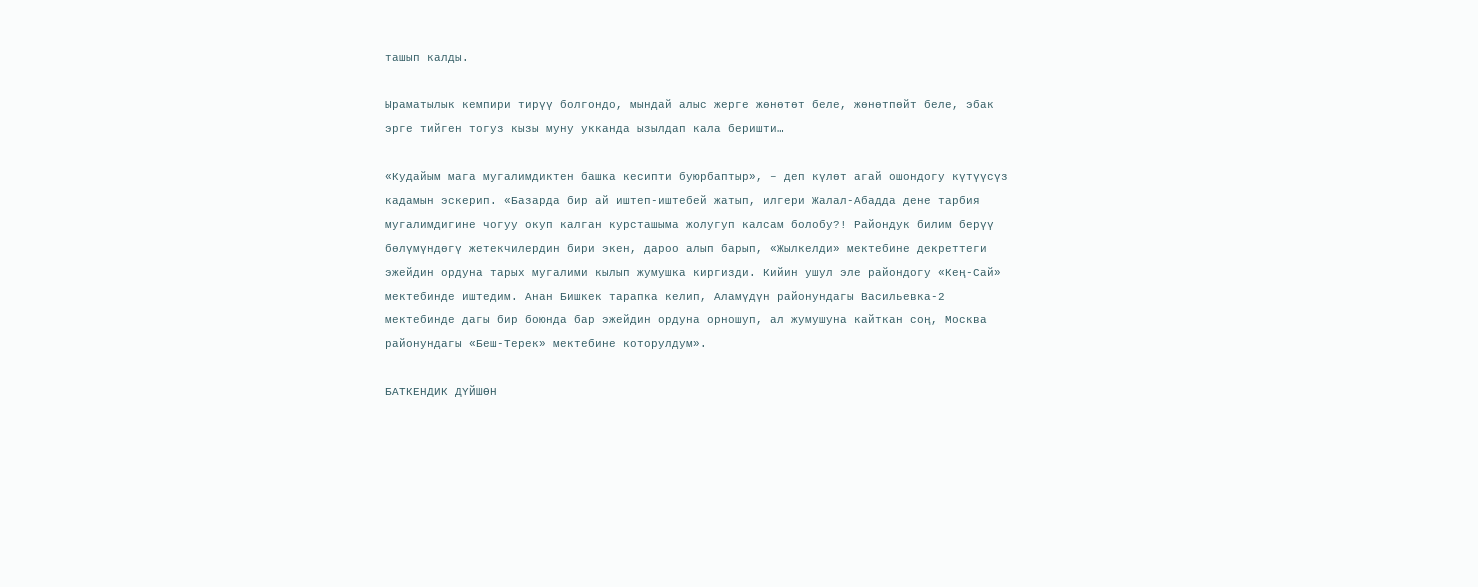ташып калды.

Ыраматылык кемпири тирүү болгондо, мындай алыс жерге жөнөтөт беле, жөнөтпөйт беле, эбак эрге тийген тогуз кызы муну укканда ызылдап кала беришти…

«Кудайым мага мугалимдиктен башка кесипти буюрбаптыр», – деп күлөт агай ошондогу күтүүсүз кадамын эскерип. «Базарда бир ай иштеп-иштебей жатып, илгери Жалал-Абадда дене тарбия мугалимдигине чогуу окуп калган курсташыма жолугуп калсам болобу?! Райондук билим берүү бөлүмүндөгү жетекчилердин бири экен, дароо алып барып, «Жылкелди» мектебине декреттеги эжейдин ордуна тарых мугалими кылып жумушка киргизди. Кийин ушул эле райондогу «Кең-Сай» мектебинде иштедим. Анан Бишкек тарапка келип, Аламүдүн районундагы Васильевка-2 мектебинде дагы бир боюнда бар эжейдин ордуна орношуп, ал жумушуна кайткан соң, Москва районундагы «Беш-Терек» мектебине которулдум».

БАТКЕНДИК ДҮЙШӨН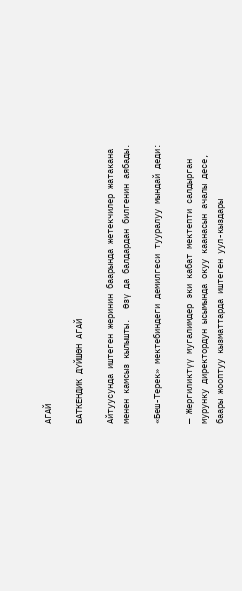АГАЙ

БАТКЕНДИК ДҮЙШӨН АГАЙ

Айтуусунда иштеген жеринин баарында жетекчилер жатакана менен камсыз кылышты.  Өзү да балдардан билгенин аябады.

«Беш-Терек» мектебиндеги демилгеси тууралуу мындай деди:

— Жергиликтүү мугалимдер эки кабат мектепти салдырган мурунку директордун ысымында окуу каанасын ачалы десе, баары жооптуу кызматтарда иштеген уул-кыздары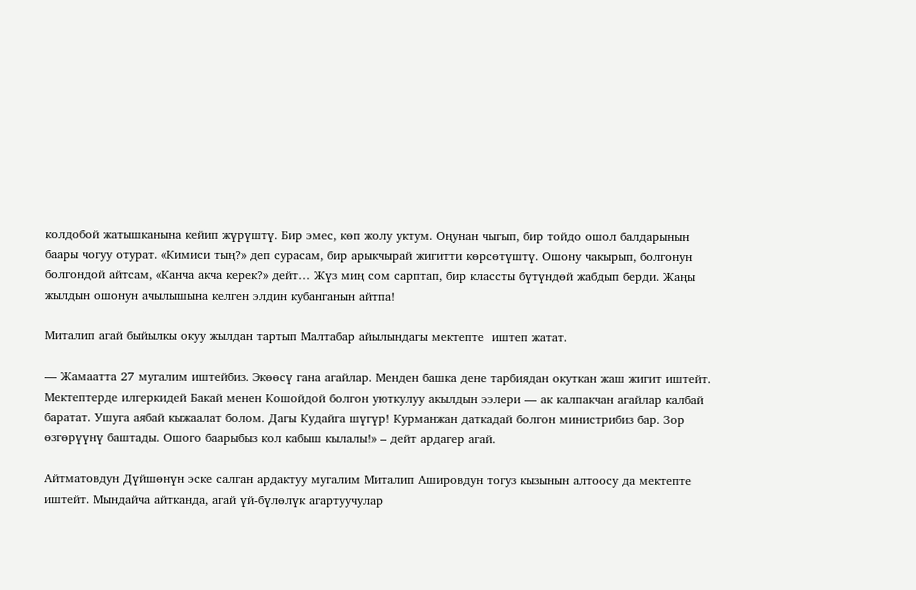колдобой жатышканына кейип жүрүштү. Бир эмес, көп жолу уктум. Оңунан чыгып, бир тойдо ошол балдарынын баары чогуу отурат. «Кимиси тың?» деп сурасам, бир арыкчырай жигитти көрсөтүштү. Ошону чакырып, болгонун болгондой айтсам, «Канча акча керек?» дейт… Жүз миң сом сарптап, бир классты бүтүндөй жабдып берди. Жаңы жылдын ошонун ачылышына келген элдин кубанганын айтпа!

Миталип агай быйылкы окуу жылдан тартып Малтабар айылындагы мектепте  иштеп жатат.

— Жамаатта 27 мугалим иштейбиз. Экөөсү гана агайлар. Менден башка дене тарбиядан окуткан жаш жигит иштейт. Мектептерде илгеркидей Бакай менен Кошойдой болгон уюткулуу акылдын ээлери — ак калпакчан агайлар калбай баратат. Ушуга аябай кыжаалат болом. Дагы Кудайга шүгүр! Курманжан даткадай болгон министрибиз бар. Зор өзгөрүүнү баштады. Ошого баарыбыз кол кабыш кылалы!» – дейт ардагер агай.

Айтматовдун Дүйшөнүн эске салган ардактуу мугалим Миталип Ашировдун тогуз кызынын алтоосу да мектепте иштейт. Мындайча айтканда, агай үй-бүлөлүк агартуучулар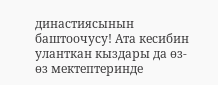династиясынын баштоочусу! Ата кесибин уланткан кыздары да өз-өз мектептеринде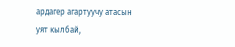ардагер агартуучу атасын уят кылбай,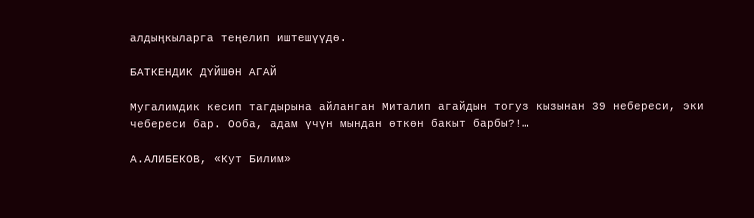алдыңкыларга теңелип иштешүүдө.

БАТКЕНДИК ДҮЙШӨН АГАЙ

Мугалимдик кесип тагдырына айланган Миталип агайдын тогуз кызынан 39 небереси, эки чебереси бар. Ооба, адам үчүн мындан өткөн бакыт барбы?!…

А.АЛИБЕКОВ, «Кут Билим»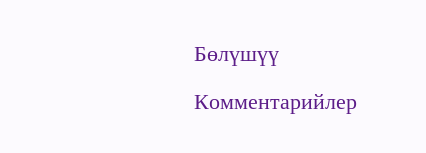Бөлүшүү

Комментарийлер